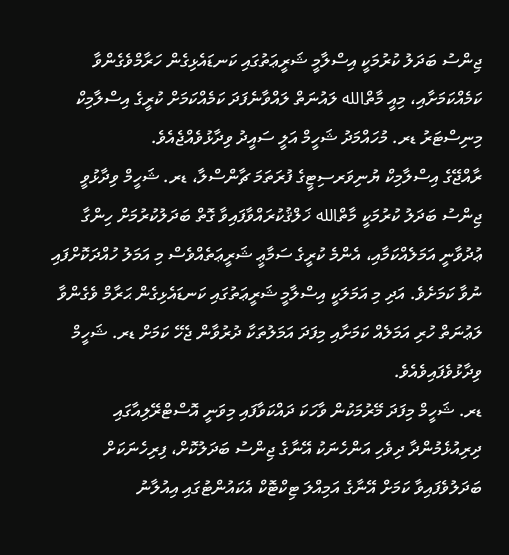ޖިންސު ބަދަލު ކުރުމަކީ އިސްލާމީ ޝަރީޢަތުގައި ކަނޑައެޅިގެން ހަރާމްވެގެންވާ ކަމެއްކަމަށާއި، މިއީ މާތްالله ލައުނަތް ލައްވާނެފަދަ ކަމެއްކަމަށް ކުރީގެ އިސްލާމިކް މިނިސްޓަރު ޑރ. މުހައްމަދު ޝަހީމް އަލީ ސައީދު ވިދާޅުވެއްޖެއެވެ.
ރާއްޖޭގެ އިސްލާމިކް ޔުނިވަރސިޓީގެ ފުރަތަމަ ޗާންސްލާ، ޑރ. ޝަހީމް ވިދާޅުވީ ޖިންސު ބަދަލު ކުރުމަކީ މާތްالله ޚަލްޤުކުރައްވާފައިވާ ގޮތް ބަދަލުކުރުމަށް ހިންގާ ޢުދުވާނީ އަމަލެއްކަމާއި، އެންމެ ކުރީގެ ސަމާޢީ ޝަރީޢަތެއްވެސް މި އަމަލު ހުއްދަކޮށްފައި ނުވާ ކަމަށެވެ. އަދި މި އަމަލަކީ އިސްލާމީ ޝަރީޢަތުގައި ކަނޑައެޅިގެން ޙަރާމް ވެގެންވާ ލަޢުނަތް ހުރި އަމަލެއް ކަމަށާއި މިފަދަ އަމަލުތަކާ ދުރުވާން ޖެހޭ ކަމަށް ޑރ. ޝަހީމް ވިދާޅުވެފައިވެއެވެ.
ޑރ. ޝަހީމް މިފަދަ މޭރުމަކުން ވާހަކަ ދައްކަވާފައި މިވަނީ އޮސްޓްރޭލިއާގައި ދިރިއުޅެމުންދާ ދިވެހި އަންހެނަކު އޭނާގެ ޖިންސު ބަދަލުކޮށް، ފިރިހެނަކަށް ބަދަލުވެފައިވާ ކަމަށް އޭނާގެ އަމިއްލަ ޓިކްޓޮކް އެކައުންޓުގައި އިއުލާނު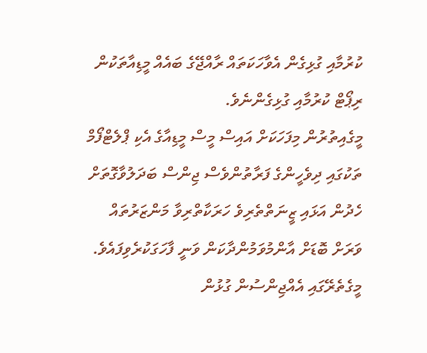ކުރުމާއި ގުޅިގެން އެވާހަކަތައް ރާއްޖޭގެ ބައެއް މީޑިއާތަކުން ރިޕޯޓް ކުރުމާއި ގުޅިގެންނެވެ.
މީގެއިތުރުން މިފަހަކަށް އައިސް މީސް މީޑިއާގެ އެކި ޕްލެޓްފޯމް ތަކުގައި ދިވެހީންގެ ފަރާތުންވެސް ޖިންސް ބަދަލުވާގޮތަށް ހެދުން އަޅައި ޒީނަތްތެރިވެ ހަރަކާތްރިވާ މަންޒަރުތައް ވަރަށް ބޮޑަށް އާންމުވަމުންދާކަން ވަނީ ފާހަގަކުރެވިފައެވެ. މީގެތެރޭގައި އެއްޖިންސުން ގުޅުން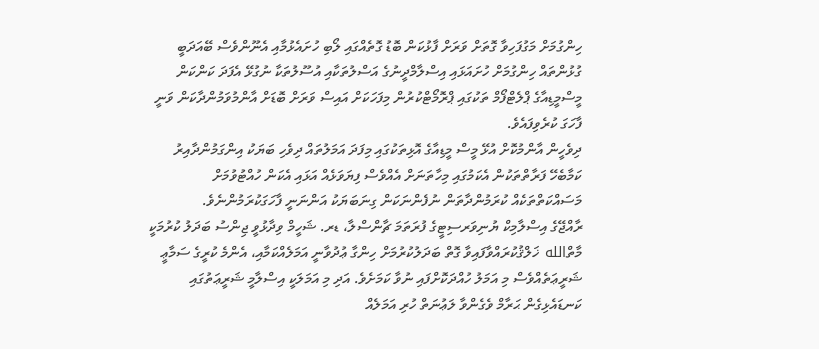ހިންގުމަށް މަގުފަހިވާ ގޮތަށް ވަރަށް ފާޅުކަން ބޮޑު ގޮތެއްގައި ލޯބި ހުށައެޅުމާއި އެނޫންވެސް ބޭއަދަބީ ގުޅުންތައް ހިންގުމަށް ހުށައަޅައި އިސްލާމްދީނުގެ އަސްލުތަކާއި އުސޫލުތަކާ ނުގުޅޭ އެފަދަ ކަންކަން މީސްމީޑިއާގެ ޕްލެޓްފޯމް ތަކުގައި ޕްރޮމޯޓްކުރުން މިފަހަކަށް އައިސް ވަރަށް ބޮޑަށް އާންމުވަމުންދާކަން ވަނީ ފާހަގަ ކުރެވިފައެވެ.
ދިވެހީން އާންމުކޮށް އުޅޭ މީސް މީޑިއާގެ އޮޅިތަކުގައި މިފަދަ އަމަލުތައް ދިވެހި ބަޔަކު އިންގަމުންދާއިރު ކަމާބެހޭ ފަރާތްތަކުން އެކަމުގައި މިހާތަނަށް އެއްވެސް ފިޔަވަޅެއް އަޅައި އެކަން ހުއްޓުވުމަށް މަސައްކަތްތަކެއް ކުރަމުންދާތަން ނުފެންނަކަން ގިނަބަޔަކު އަންނަނީ ފާހަގަކުރަމުންނެވެ.
ރާއްޖޭގެ އިސްލާމިކް ޔުނިވަރސިޓީގެ ފުރަތަމަ ޗާންސްލާ، ޑރ. ޝަހީމް ވިދާޅުވީ ޖިންސު ބަދަލު ކުރުމަކީ މާތްالله ޚަލްޤުކުރައްވާފައިވާ ގޮތް ބަދަލުކުރުމަށް ހިންގާ ޢުދުވާނީ އަމަލެއްކަމާއި، އެންމެ ކުރީގެ ސަމާޢީ ޝަރީޢަތެއްވެސް މި އަމަލު ހުއްދަކޮށްފައި ނުވާ ކަމަށެވެ. އަދި މި އަމަލަކީ އިސްލާމީ ޝަރީޢަތުގައި ކަނޑައެޅިގެން ޙަރާމް ވެގެންވާ ލަޢުނަތް ހުރި އަމަލެއް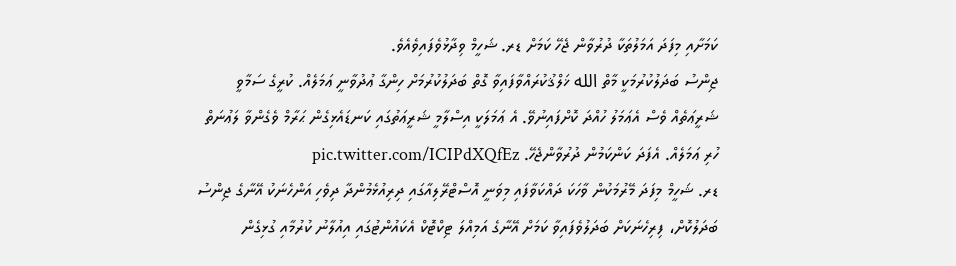ކަމަށާއި މިފަދަ އަމަލުތަކާ ދުރުވާން ޖެހޭ ކަމަށް ޑރ. ޝަހީމް ވިދާޅުވެފައިވެއެވެ.
ޖިންސު ބަދަލުކުރުމަކީ މާތް الله ޚަލްޤުކުރައްވާފައިވާ ގޮތް ބަދަލުކުރުމަށް ހިންގާ ޢުދުވާނީ ޢަމަލެއް. ކުރީގެ ސަމާވީ ޝަރީޢަތެއް ވެސް އެޢަމަލު ހުއްދަ ކޮށްފައިނުވޭ. އެ ޢަމަލަކީ އިސްލާމީ ޝަރީޢަތުގައި ކަނޑައެޅިގެން ޙަރާމް ވެގެންވާ ލަޢުނަތް ހުރި ޢަމަލެއް. އެފަދަ ކަންކަމުން ދުރުވާންޖެހޭ. pic.twitter.com/ICIPdXQfEz
ޑރ. ޝަހީމް މިފަދަ މޭރުމަކުން ވާހަކަ ދައްކަވާފައި މިވަނީ އޮސްޓްރޭލިއާގައި ދިރިއުޅެމުންދާ ދިވެހި އަންހެނަކު އޭނާގެ ޖިންސު ބަދަލުކޮށް، ފިރިހެނަކަށް ބަދަލުވެފައިވާ ކަމަށް އޭނާގެ އަމިއްލަ ޓިކްޓޮކް އެކައުންޓުގައި އިއުލާނު ކުރުމާއި ގުޅިގެން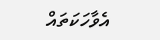އެވާހަކަތައް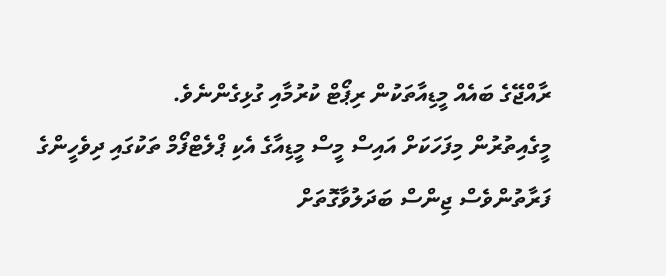ރާއްޖޭގެ ބައެއް މީޑިއާތަކުން ރިޕޯޓް ކުރުމާއި ގުޅިގެންނެވެ.
މީގެއިތުރުން މިފަހަކަށް އައިސް މީސް މީޑިއާގެ އެކި ޕްލެޓްފޯމް ތަކުގައި ދިވެހީންގެ ފަރާތުންވެސް ޖިންސް ބަދަލުވާގޮތަށް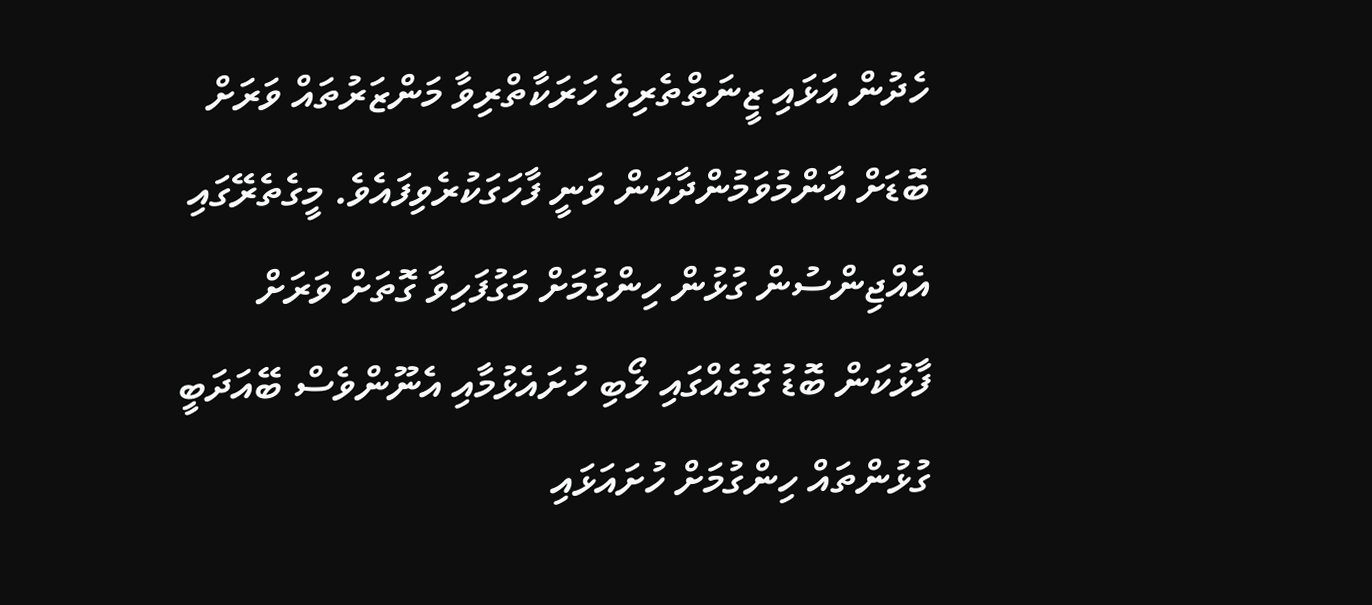ހެދުން އަޅައި ޒީނަތްތެރިވެ ހަރަކާތްރިވާ މަންޒަރުތައް ވަރަށް ބޮޑަށް އާންމުވަމުންދާކަން ވަނީ ފާހަގަކުރެވިފައެވެ. މީގެތެރޭގައި އެއްޖިންސުން ގުޅުން ހިންގުމަށް މަގުފަހިވާ ގޮތަށް ވަރަށް ފާޅުކަން ބޮޑު ގޮތެއްގައި ލޯބި ހުށައެޅުމާއި އެނޫންވެސް ބޭއަދަބީ ގުޅުންތައް ހިންގުމަށް ހުށައަޅައި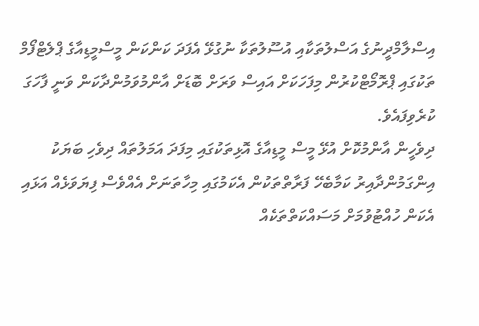އިސްލާމްދީނުގެ އަސްލުތަކާއި އުސޫލުތަކާ ނުގުޅޭ އެފަދަ ކަންކަން މީސްމީޑިއާގެ ޕްލެޓްފޯމް ތަކުގައި ޕްރޮމޯޓްކުރުން މިފަހަކަށް އައިސް ވަރަށް ބޮޑަށް އާންމުވަމުންދާކަން ވަނީ ފާހަގަ ކުރެވިފައެވެ.
ދިވެހީން އާންމުކޮށް އުޅޭ މީސް މީޑިއާގެ އޮޅިތަކުގައި މިފަދަ އަމަލުތައް ދިވެހި ބަޔަކު އިންގަމުންދާއިރު ކަމާބެހޭ ފަރާތްތަކުން އެކަމުގައި މިހާތަނަށް އެއްވެސް ފިޔަވަޅެއް އަޅައި އެކަން ހުއްޓުވުމަށް މަސައްކަތްތަކެއް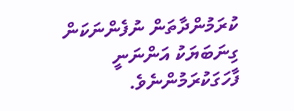ކުރަމުންދާތަން ނުފެންނަކަން ގިނަބަޔަކު އަންނަނީ ފާހަގަކުރަމުންނެވެ.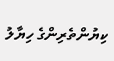ކިޔުންތެރިންގެ ހިޔާލު